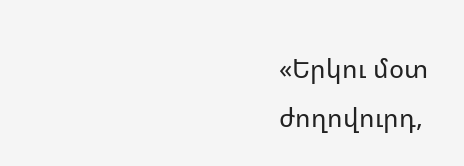«Երկու մօտ ժողովուրդ,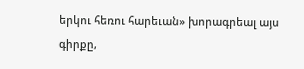երկու հեռու հարեւան» խորագրեալ այս գիրքը,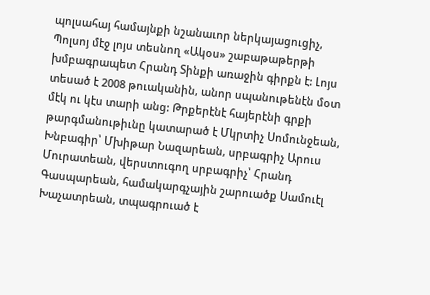պոլսահայ համայնքի նշանաւոր ներկայացուցիչ, Պոլսոյ մէջ լոյս տեսնող «Ակօս» շաբաթաթերթի խմբագրապետ Հրանդ Տինքի առաջին գիրքն է: Լոյս տեսած է 2008 թուականին, անոր սպանութենէն մօտ մէկ ու կէս տարի անց: Թրքերէնէ հայերէնի գրքի թարգմանութիւնը կատարած է Մկրտիչ Սոմունջեան, Խնբագիր՝ Մխիթար Նազարեան, սրբագրիչ Արուս Մուրատեան, վերստուգող սրբագրիչ՝ Հրանդ Գասպարեան, համակարգչային շարուածք Սամուէլ Խաչատրեան, տպագրուած է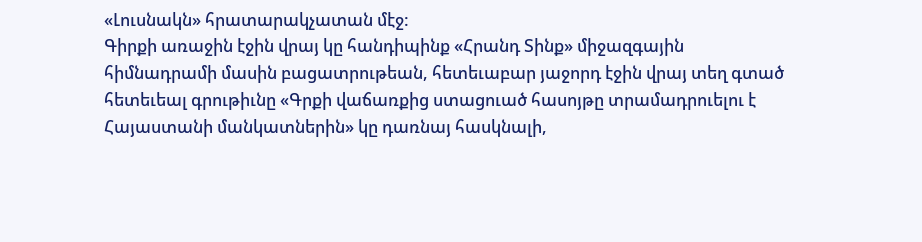«Լուսնակն» հրատարակչատան մէջ:
Գիրքի առաջին էջին վրայ կը հանդիպինք «Հրանդ Տինք» միջազգային հիմնադրամի մասին բացատրութեան, հետեւաբար յաջորդ էջին վրայ տեղ գտած հետեւեալ գրութիւնը «Գրքի վաճառքից ստացուած հասոյթը տրամադրուելու է Հայաստանի մանկատներին» կը դառնայ հասկնալի,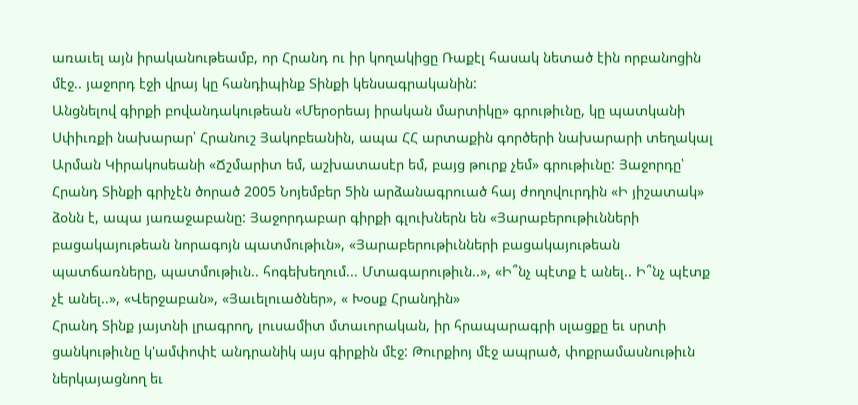առաւել այն իրականութեամբ, որ Հրանդ ու իր կողակիցը Ռաքէլ հասակ նետած էին որբանոցին մէջ.. յաջորդ էջի վրայ կը հանդիպինք Տինքի կենսագրականին:
Անցնելով գիրքի բովանդակութեան «Մերօրեայ իրական մարտիկը» գրութիւնը, կը պատկանի Սփիւռքի նախարար՝ Հրանուշ Յակոբեանին, ապա ՀՀ արտաքին գործերի նախարարի տեղակալ Արման Կիրակոսեանի «Ճշմարիտ եմ, աշխատասէր եմ, բայց թուրք չեմ» գրութիւնը: Յաջորդը՝ Հրանդ Տինքի գրիչէն ծորած 2005 Նոյեմբեր 5ին արձանագրուած հայ ժողովուրդին «Ի յիշատակ» ձօնն է, ապա յառաջաբանը: Յաջորդաբար գիրքի գլուխներն են «Յարաբերութիւնների բացակայութեան նորագոյն պատմութիւն», «Յարաբերութիւնների բացակայութեան պատճառները, պատմութիւն.. հոգեխեղում... Մտագարութիւն..», «Ի՞նչ պէտք է անել.. Ի՞նչ պէտք չէ անել..», «Վերջաբան», «Յաւելուածներ», « Խօսք Հրանդին»
Հրանդ Տինք յայտնի լրագրող, լուսամիտ մտաւորական, իր հրապարագրի սլացքը եւ սրտի ցանկութիւնը կ'ամփոփէ անդրանիկ այս գիրքին մէջ: Թուրքիոյ մէջ ապրած, փոքրամասնութիւն ներկայացնող եւ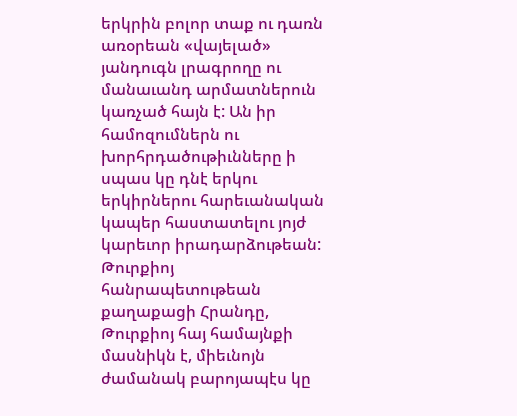երկրին բոլոր տաք ու դառն առօրեան «վայելած» յանդուգն լրագրողը ու մանաւանդ արմատներուն կառչած հայն է: Ան իր համոզումներն ու խորհրդածութիւնները ի սպաս կը դնէ երկու երկիրներու հարեւանական կապեր հաստատելու յոյժ կարեւոր իրադարձութեան:
Թուրքիոյ հանրապետութեան քաղաքացի Հրանդը, Թուրքիոյ հայ համայնքի մասնիկն է, միեւնոյն ժամանակ բարոյապէս կը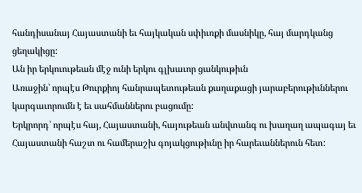հանդիսանայ Հայաստանի եւ հայկական սփիւռքի մասնիկը, հայ մարդկանց ցեղակիցը:
Ան իր երկուութեան մէջ ունի երկու գլխաւոր ցանկութիւն
Առաջին՝ որպէս Թուրքիոյ հանրապետութեան քաղաքացի յարաբերութիւններու կարգաւորումն է եւ սահմաններու բացումը:
Երկրորդ՝ որպէս հայ, Հայաստանի, հայութեան անվտանգ ու խաղաղ ապագայ եւ Հայաստանի հաշտ ու համերաշխ գոյակցութիւնը իր հարեւաններուն հետ: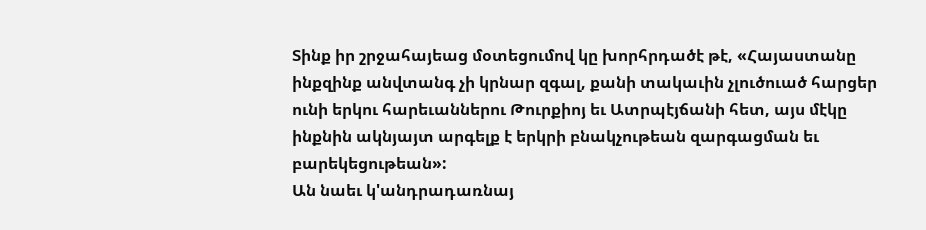Տինք իր շրջահայեաց մօտեցումով կը խորհրդածէ թէ, «Հայաստանը ինքզինք անվտանգ չի կրնար զգալ, քանի տակաւին չլուծուած հարցեր ունի երկու հարեւաններու Թուրքիոյ եւ Ատրպէյճանի հետ, այս մէկը ինքնին ակնյայտ արգելք է երկրի բնակչութեան զարգացման եւ բարեկեցութեան»:
Ան նաեւ կ'անդրադառնայ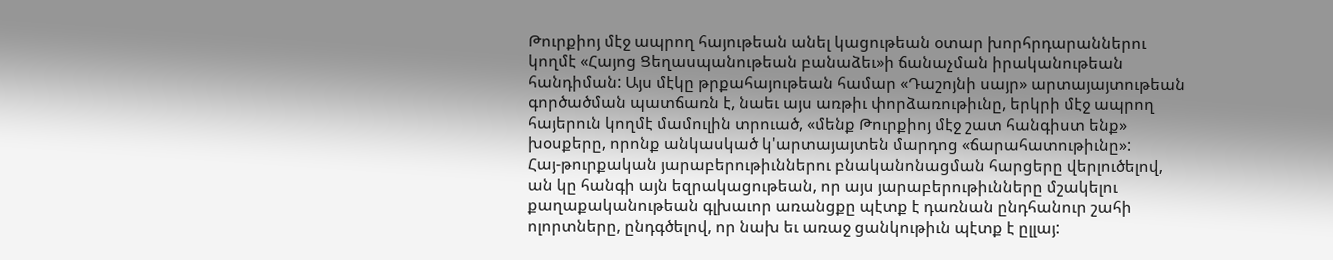Թուրքիոյ մէջ ապրող հայութեան անել կացութեան օտար խորհրդարաններու կողմէ «Հայոց Ցեղասպանութեան բանաձեւ»ի ճանաչման իրականութեան հանդիման: Այս մէկը թրքահայութեան համար «Դաշոյնի սայր» արտայայտութեան գործածման պատճառն է, նաեւ այս առթիւ փորձառութիւնը, երկրի մէջ ապրող հայերուն կողմէ մամուլին տրուած, «մենք Թուրքիոյ մէջ շատ հանգիստ ենք» խօսքերը, որոնք անկասկած կ'արտայայտեն մարդոց «ճարահատութիւնը»:
Հայ-թուրքական յարաբերութիւններու բնականոնացման հարցերը վերլուծելով, ան կը հանգի այն եզրակացութեան, որ այս յարաբերութիւնները մշակելու քաղաքականութեան գլխաւոր առանցքը պէտք է դառնան ընդհանուր շահի ոլորտները, ընդգծելով, որ նախ եւ առաջ ցանկութիւն պէտք է ըլլայ: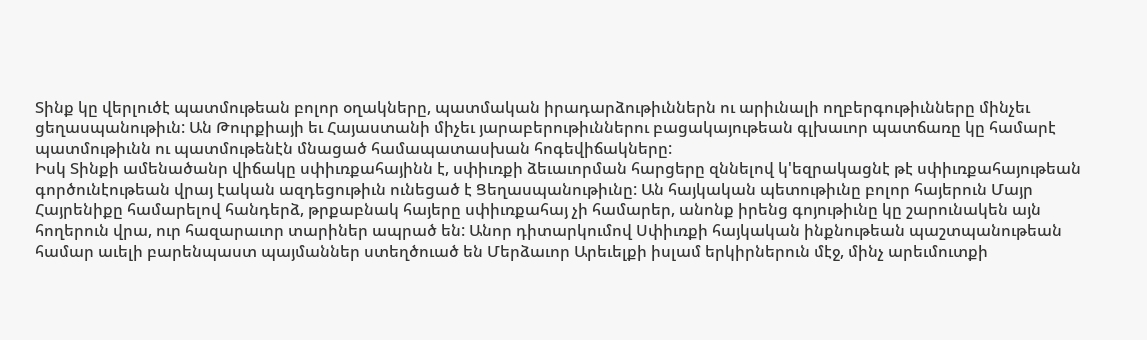Տինք կը վերլուծէ պատմութեան բոլոր օղակները, պատմական իրադարձութիւններն ու արիւնալի ողբերգութիւնները մինչեւ ցեղասպանութիւն: Ան Թուրքիայի եւ Հայաստանի միչեւ յարաբերութիւններու բացակայութեան գլխաւոր պատճառը կը համարէ պատմութիւնն ու պատմութենէն մնացած համապատասխան հոգեվիճակները:
Իսկ Տինքի ամենածանր վիճակը սփիւռքահայինն է, սփիւռքի ձեւաւորման հարցերը զննելով կ'եզրակացնէ թէ սփիւռքահայութեան գործունէութեան վրայ էական ազդեցութիւն ունեցած է Ցեղասպանութիւնը: Ան հայկական պետութիւնը բոլոր հայերուն Մայր Հայրենիքը համարելով հանդերձ, թրքաբնակ հայերը սփիւռքահայ չի համարեր, անոնք իրենց գոյութիւնը կը շարունակեն այն հողերուն վրա, ուր հազարաւոր տարիներ ապրած են: Անոր դիտարկումով Սփիւռքի հայկական ինքնութեան պաշտպանութեան համար աւելի բարենպաստ պայմաններ ստեղծուած են Մերձաւոր Արեւելքի իսլամ երկիրներուն մէջ, մինչ արեւմուտքի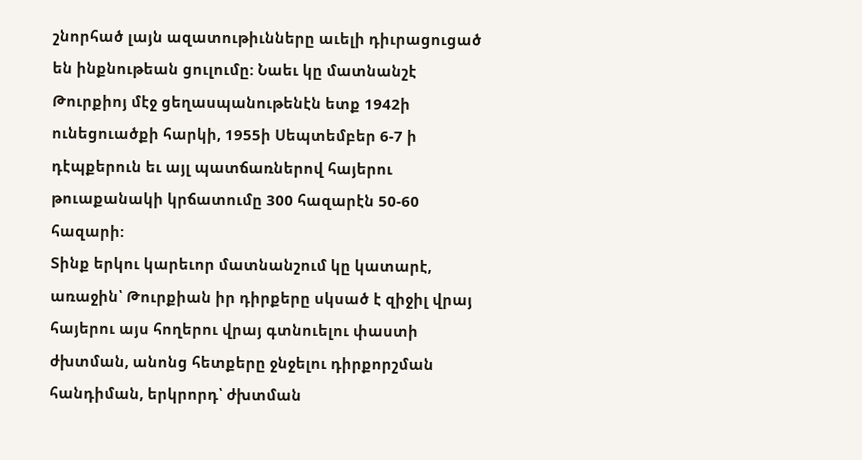շնորհած լայն ազատութիւնները աւելի դիւրացուցած են ինքնութեան ցուլումը: Նաեւ կը մատնանշէ Թուրքիոյ մէջ ցեղասպանութենէն ետք 1942ի ունեցուածքի հարկի, 1955ի Սեպտեմբեր 6-7 ի դէպքերուն եւ այլ պատճառներով հայերու թուաքանակի կրճատումը 300 հազարէն 50-60 հազարի:
Տինք երկու կարեւոր մատնանշում կը կատարէ, առաջին՝ Թուրքիան իր դիրքերը սկսած է զիջիլ վրայ հայերու այս հողերու վրայ գտնուելու փաստի ժխտման, անոնց հետքերը ջնջելու դիրքորշման հանդիման, երկրորդ՝ ժխտման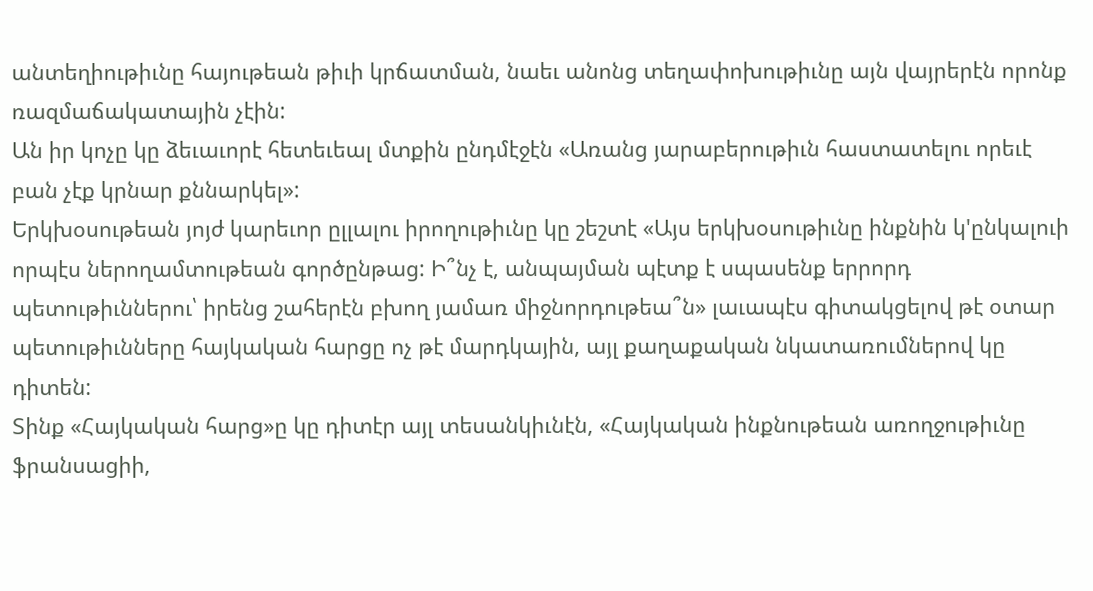անտեղիութիւնը հայութեան թիւի կրճատման, նաեւ անոնց տեղափոխութիւնը այն վայրերէն որոնք ռազմաճակատային չէին:
Ան իր կոչը կը ձեւաւորէ հետեւեալ մտքին ընդմէջէն «Առանց յարաբերութիւն հաստատելու որեւէ բան չէք կրնար քննարկել»:
Երկխօսութեան յոյժ կարեւոր ըլլալու իրողութիւնը կը շեշտէ «Այս երկխօսութիւնը ինքնին կ'ընկալուի որպէս ներողամտութեան գործընթաց: Ի՞նչ է, անպայման պէտք է սպասենք երրորդ պետութիւններու՝ իրենց շահերէն բխող յամառ միջնորդութեա՞ն» լաւապէս գիտակցելով թէ օտար պետութիւնները հայկական հարցը ոչ թէ մարդկային, այլ քաղաքական նկատառումներով կը դիտեն:
Տինք «Հայկական հարց»ը կը դիտէր այլ տեսանկիւնէն, «Հայկական ինքնութեան առողջութիւնը ֆրանսացիի,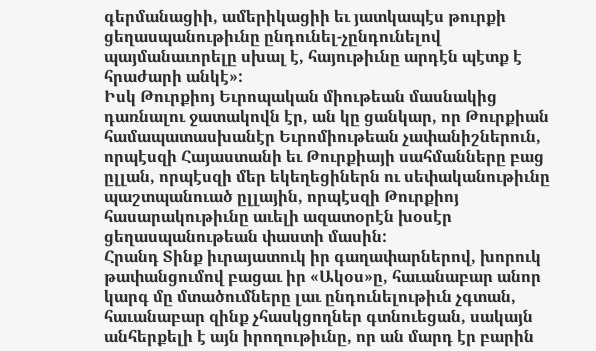գերմանացիի, ամերիկացիի եւ յատկապէս թուրքի ցեղասպանութիւնը ընդունել-չընդունելով պայմանաւորելը սխալ է, հայութիւնը արդէն պէտք է հրաժարի անկէ»:
Իսկ Թուրքիոյ Եւրոպական միութեան մասնակից դառնալու ջատակովն էր, ան կը ցանկար, որ Թուրքիան համապատասխանէր Եւրոմիութեան չափանիշներուն, որպէսզի Հայաստանի եւ Թուրքիայի սահմանները բաց ըլլան, որպէսզի մեր եկեղեցիներն ու սեփականութիւնը պաշտպանուած ըլլային, որպէսզի Թուրքիոյ հասարակութիւնը աւելի ազատօրէն խօսէր ցեղասպանութեան փաստի մասին:
Հրանդ Տինք իւրայատուկ իր գաղափարներով, խորուկ թափանցումով բացաւ իր «Ակօս»ը, հաւանաբար անոր կարգ մը մտածումները լաւ ընդունելութիւն չգտան, հաւանաբար զինք չհասկցողներ գտնուեցան, սակայն անհերքելի է այն իրողութիւնը, որ ան մարդ էր բարին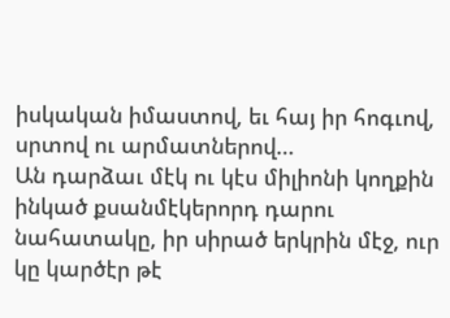իսկական իմաստով, եւ հայ իր հոգւով, սրտով ու արմատներով...
Ան դարձաւ մէկ ու կէս միլիոնի կողքին ինկած քսանմէկերորդ դարու նահատակը, իր սիրած երկրին մէջ, ուր կը կարծէր թէ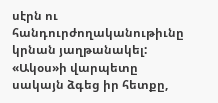սէրն ու հանդուրժողականութիւնը կրնան յաղթանակել:
«Ակօս»ի վարպետը սակայն ձգեց իր հետքը,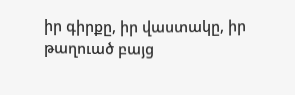իր գիրքը, իր վաստակը, իր թաղուած բայց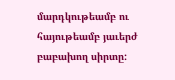մարդկութեամբ ու հայութեամբ յաւերժ բաբախող սիրտը: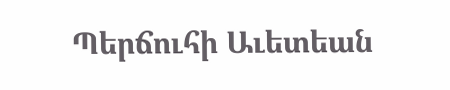Պերճուհի Աւետեան